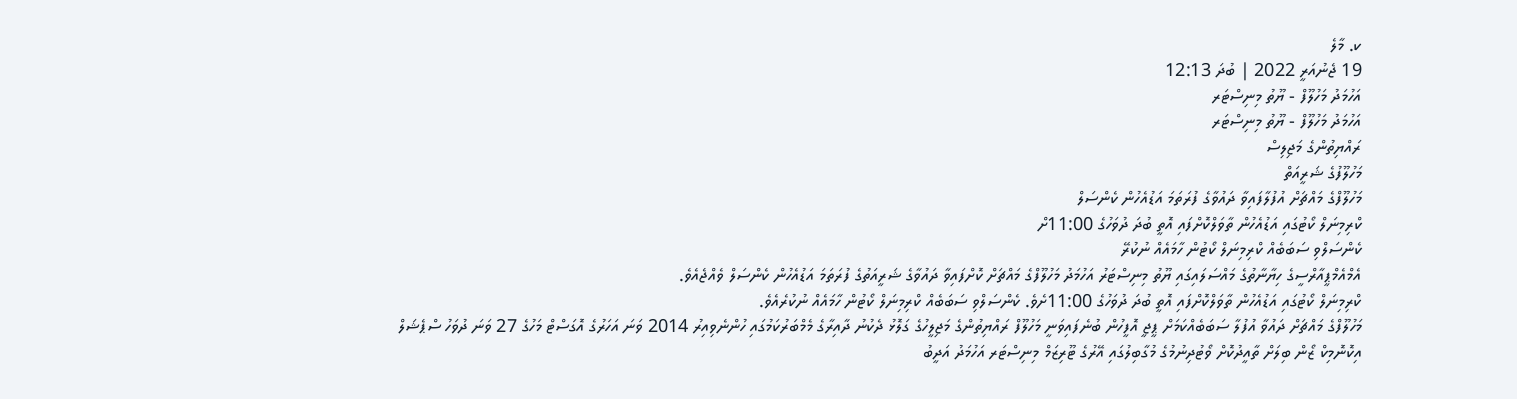ކ. މާލެ
19 ޖެނުއަރީ 2022 | ބުދަ 12:13
އަހުމަދު މަހުލޫފް - ޔޫތު މިނިސްޓަރ
އަހުމަދު މަހުލޫފް - ޔޫތު މިނިސްޓަރ
ރައްޔިތުންގެ މަޖިލިސް
މަހުލޫފުގެ ޝަރީއަތް
މަހުލޫފްގެ މައްޗަށް އުފުލާފައިވާ ދައުވާގެ ފުރަތަމަ އަޑުއެހުން ކެންސަލް
ކްރިމިނަލް ކޯޓުގައި އަޑުއެހުން ތާވަލްކޮށްފައި އޮތީ ބުދަ ދުވަހުގެ 11:00ށް
ކެންސަލްވި ސަބަބެއް ކްރިމިނަލް ކޯޓުން ހާމައެއް ނުކުރޭ
އެމްއެމްޕީއާރްސީގެ ހިޔާނާތުގެ މައްސަލައިގައި ޔޫތު މިނިސްޓަރު އަހުމަދު މަހުލޫފްގެ މައްޗަށް ކޮށްފައިވާ ދައުވާގެ ޝަރީއަތުގެ ފުރަތަމަ އަޑުއެހުން ކެންސަލް ވެއްޖެއެވެ.
ކްރިމިނަލް ކޯޓުގައި އަޑުއެހުން ތާވަލްކޮށްފައި އޮތީ ބުދަ ދުވަހުގެ 11:00ށެވެ. ކެންސަލްވި ސަބަބެއް ކްރިމިނަލް ކޯޓުން ހާމައެއް ނުކުރެއެވެ.
މަހުލޫފްގެ މައްޗަށް ދައުވާ އުފުލާ ސަބަބެއްކަމަށް ޕީޖީ އޮފީހުން ބުނެފައިވަނީ މަހުލޫފް ރައްޔިތުންގެ މަޖިލީހުގެ ގަލޮޅު ދެކުނު ދާއިރާގެ މެމްބަރުކަމުގައި ހުންނެވިއިރު 2014 ވަނަ އަހަރުގެ އޮގަސްޓް މަހުގެ 27 ވަނަ ދުވަހު ސްޕެޝަލް އިކޮނޮމިކް ޒޯން ބިލަށް ތާއީދުކޮށް ވޯޓުދިނުމުގެ މުގާބިލުގައި އޭރުގެ ޓޫރިޒަމް މިނިސްޓަރ އަހުމަދު އަދީބު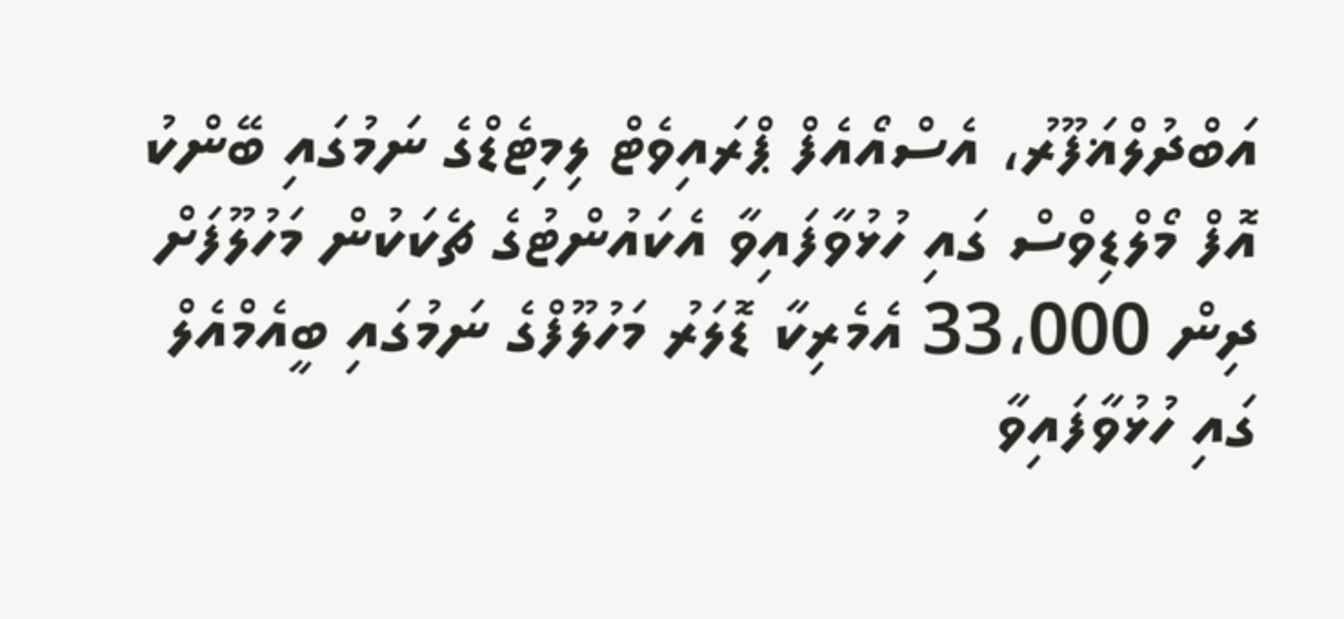އަބްދުލްޣަފޫރު، އެސްއޯއެފް ޕްރައިވެޓް ލިމިޓެޑްގެ ނަމުގައި ބޭންކު އޮފް މޯލްޑިވްސް ގައި ހުޅުވާފައިވާ އެކައުންޓުގެ ޗެކަކުން މަހުލޫފަށް ދިން 33،000 އެމެރިކާ ޑޮލަރު މަހުލޫފްގެ ނަމުގައި ބީއެމްއެލް ގައި ހުޅުވާފައިވާ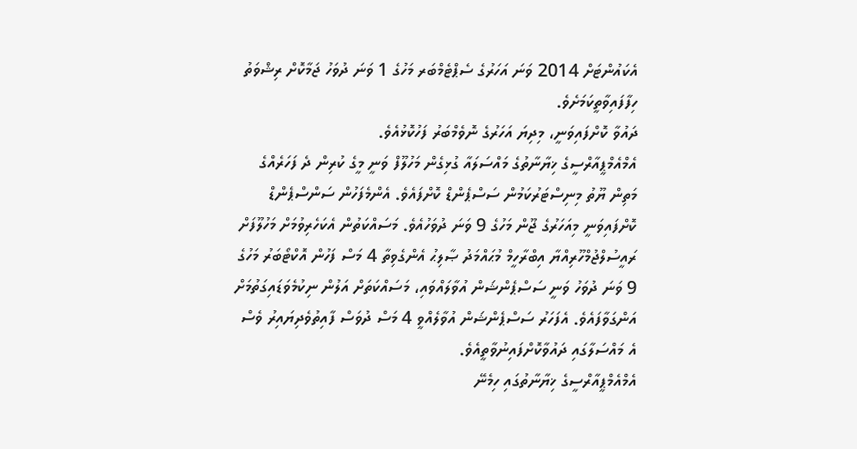އެކައުންޓަށް 2014 ވަނަ އަހަރުގެ ސެޕްޓެމްބަރ މަހުގެ 1 ވަނަ ދުވަހު ޖަމާކޮށް ރިޝްވަތު ހިފާފައިވާތީކަމަށެވެ.
ދައުވާ ކޮށްފައިވަނީ، މިދިޔަ އަހަރުގެ ނޮވެމްބަރު ފަހުކޮޅުއެވެ.
އެމްއެމްޕީއާރްސީގެ ޚިޔާނާތުގެ މައްސަލައާ ގުޅިގެން މަހުލޫފް ވަނީ މީގެ ކުރިން ދެ ފަހަރެއްގެ މަތިން ޔޫތު މިނިސްޓަރުކަމުން ސަސްޕެންޑް ކޮށްފައެވެ. އެންމެފަހުން ސަންސްޕެންޑް ކޮށްފައިވަނީ މިއަހަރުގެ ޖޫން މަހުގެ 9 ވަނަ ދުވަހުއެވެ. މަސައްކަތުން އެކަހެރިވުމަށް މަހުލޫފަށް ރައީސުލްޖުމްހޫރިއްޔާ އިބްރާހީމް މުޙައްމަދު ޞާލިޙު އެންގެވިތާ 4 މަސް ފަހުން އޮކްޓޯބަރު މަހުގެ 9 ވަނަ ދުވަހު ވަނީ ސަސްޕެންޝަން އުވާލައްވައި، މަސައްކަތަށް އަލުން ނިކުމެވަޑައިގަތުމަށް އަންގަވާފައެވެ. އެފަހަރު ސަސްޕެންޝަން އުވާލެއްވީ 4 މަސް ދުވަސް ފާއިތުވެދިޔައިރު ވެސް އެ މައްސަލާގައި ދައުވާކޮށްފައިނުވާތީއެވެ.
އެމްއެމްޕީއާރްސީގެ ޚިޔާނާތުގައި ހިމެނޭ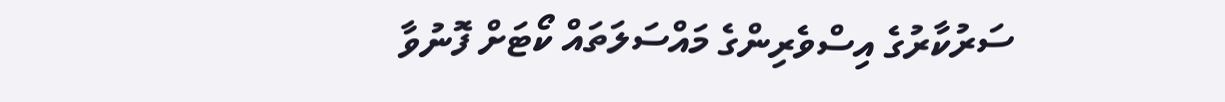ސަރުކާރުގެ އިސްވެރިންގެ މައްސަލަތައް ކޯޓަށް ފޮނުވާ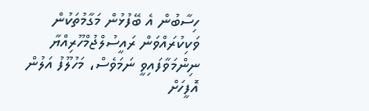ހިސާބުން އެ ބޭފުޅުން މަގާމުތަކުން ވަކިކުރައްވަން ރައީސުލްޖުމްހޫރިއްޔާ ނިންމަވާފައިވީ ނަމަވެސް، މަހުލޫފު އަލުން އޮފީހަށް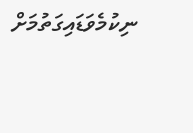ނިކުމެވަޑައިގަތުމަށް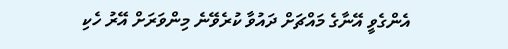އެންގެވީ އޭނާގެ މައްޗަށް ދައުވާ ކުރެވޭނެ މިންވަރަށް އޭރު ހެކި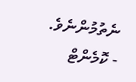ނެތުމުންނެވެ.
- ކޮމެންޓް